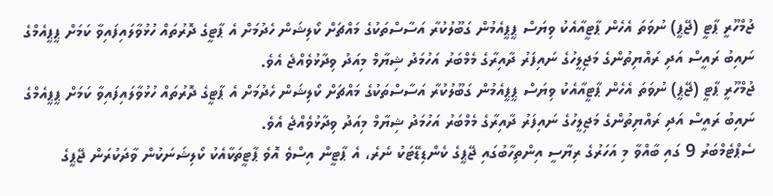ޖުމްހޫރީ ޕާޓީ (ޖޭޕީ) ނުވަތަ އެހެން ޕާޓީއާއެކު ވިޔަސް ޕީޕީއެމުން ގަބޫލުކުރާ އަސާސްތަކުގެ މައްޗަށް ކޯލިޝަން ހެދުމަށް އެ ޕާޓީގެ ދޮރުތައް ހުޅުވާލައިފައިވާ ކަމަށް ޕީޕީއެމްގެ ނައިބު ރައީސް އަދި ރައްޔިތުންގެ މަޖިލީހުގެ ނައިފަރު ދާއިރާގެ މެމްބަރު އަހުމަދު ޝިޔާމް މިއަދު ވިދާޅުވެއްޖެ އެވެ.
ޖުމްހޫރީ ޕާޓީ (ޖޭޕީ) ނުވަތަ އެހެން ޕާޓީއާއެކު ވިޔަސް ޕީޕީއެމުން ގަބޫލުކުރާ އަސާސްތަކުގެ މައްޗަށް ކޯލިޝަން ހެދުމަށް އެ ޕާޓީގެ ދޮރުތައް ހުޅުވާލައިފައިވާ ކަމަށް ޕީޕީއެމްގެ ނައިބު ރައީސް އަދި ރައްޔިތުންގެ މަޖިލީހުގެ ނައިފަރު ދާއިރާގެ މެމްބަރު އަހުމަދު ޝިޔާމް މިއަދު ވިދާޅުވެއްޖެ އެވެ.
ސެޕްޓެމްބަރު 9 ގައި ބާއްވާ މި އަހަރުގެ ރިޔާސީ އިންތިހާބުގައި ޖޭޕީގެ ކެންޑިޑޭޓަކު ނެރެ، އެ ޕާޓީން އިސްވެ އޮވެ ޕާޓީތަކާއެކު ކޯލިޝަނަކުން ވާދަކުރަން ޖޭޕީގެ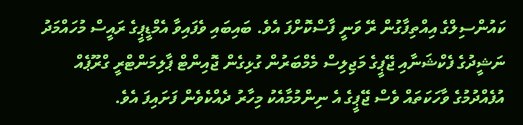ކައުންސިލްގެ އިއްތިފާގުން ރޭ ވަނީ ފާސްކޮށްފަ އެވެ. ބައިބައި ވެފައިވާ އެމްޑީޕީގެ ރައީސް މުހައްމަދު ނަޝީދުގެ ފެކްޝަނާއި ޖޭޕީގެ މަޖިލިސް މެމްބަރުން ގުޅިގެން ޖޮއިންޓް ޕާލިމަންޓްރީ ގްރޫޕެއް އުފެއްދުމުގެ ވާހަކަތައް ވެސް ޖޭޕީގެ އެ ނިންމުމާއެކު މިހާރު ދެއްކެވެން ފަށައިފަ އެވެ.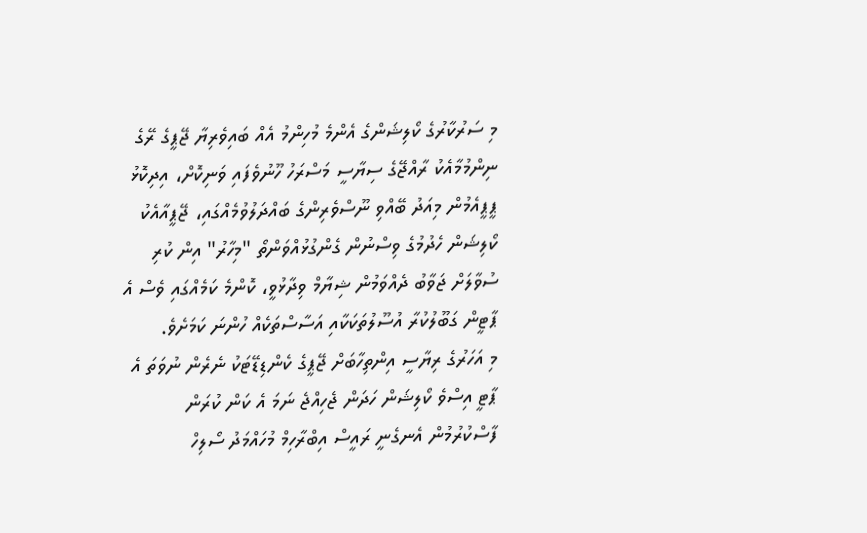މި ސަރުކާރުގެ ކޯލިޝަންގެ އެންމެ މުހިންމު އެއް ބައިވެރިޔާ ޖޭޕީގެ ރޭގެ ނިންމުމާއެކު ރާއްޖޭގެ ސިޔާސީ މަސްރަހު ހޫނުވެފައި ވަނިކޮށް، އިދިކޮޅު ޕީޕީއެމުން މިއަދު ބޭއްވި ނޫސްވެރިންގެ ބައްދަލުވުމެއްގައި، ޖޭޕީއާއެކު ކޯލިޝަން ހެދުމުގެ ވިސްނުން ގެންގުޅުއްވަންތޯ "މިހާރު" އިން ކުރި ސުވާލަށް ޖަވާބު ދެއްވަމުން ޝިޔާމް ވިދާޅުވީ، ކޮންމެ ކަމެއްގައި ވެސް އެ ޕާޓީން ގަބޫލުކުރާ އުސޫލުތަކަކާއި އަސާސްތަކެއް ހުންނަ ކަމަށެވެ.
މި އަހަރުގެ ރިޔާސީ އިންތިހާބަށް ޖޭޕީގެ ކެންޑިޑޭޓަކު ނެރެން ނުވަތަ އެ ޕާޓީ އިސްވެ ކޯލިޝަން ހަދަން ޖެހިއްޖެ ނަމަ އެ ކަން ކުރަން ފާސްކުރުމުން އެނގެނީ ރައީސް އިބްރާހިމް މުހައްމަދު ސޯލިހް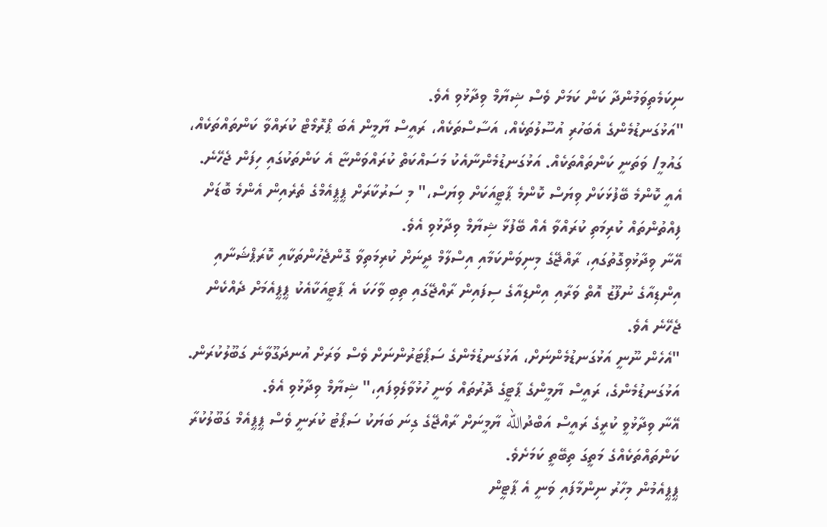ނިކަމެތިވަމުންދާ ކަން ކަމަށް ވެސް ޝިޔާމް ވިދާޅުވި އެވެ.
"އަޅުގަނޑުމެންގެ އެބަހުރި އުސޫލުތަކެއް، އަސާސްތަކެއް، ރައީސް ޔާމީން އެބަ ޕްރޮމޯޓް ކުރައްވާ ކަންތައްތަކެއް، ގައުމީ/ ވަތަނީ ކަންތައްތަކެއް. އަޅުގަނޑުމެންނާއެކު މަސައްކަތް ކުރައްވަންޏާ އެ ކަންތަކުގައި ހިފަން ޖެހޭނެ. އެއީ ކޮންމެ ބޭފުޅަކަށް ވިޔަސް ކޮންމެ ޕާޓީއަކަށް ވިޔަސް،" މި ސަރުކާރަށް ޕީޕީއެމްގެ ތެރެއިން އެންމެ ބޮޑަށް ފިއްތުންތައް ކުރިމަތި ކުރައްވާ އެއް ބޭފުޅާ ޝިޔާމް ވިދާޅުވި އެވެ.
އޭނާ ވިދާޅުވިގޮތުގައި، ރާއްޖޭގެ މިނިވަންކަމާއި އިސްލާމް ދީނަށް ކުރިމަތިވާ ގޮންޖެހުންތަކާއި ކޮރަޕްޝަނާއި އިންޑިއާގެ ނުފޫޒު އޮތް ވަރާއި އިންޑިއާގެ ސިފައިން ރާއްޖޭގައި ތިބި ވާހަކަ އެ ޕާޓީއަކާއެކު ޕީޕީއެމަށް ދެއްކެން ޖެހޭނެ އެވެ.
"އެހެން ނޫނީ އަޅުގަނޑުމެންނަށް، އަޅުގަނޑުމެންގެ ސަޕޯޓަރުންނަށް ވެސް ވަރަށް އުނދަގޫވާނެ ގަބޫލުކުރަން. އަޅުގަނޑުމެންގެ، ރައީސް ޔާމީންގެ ޕާޓީގެ ދޮރުތައް ވަނީ ހުޅުވާލެވިފައި،" ޝިޔާމް ވިދާޅުވި އެވެ.
އޭނާ ވިދާޅުވީ ކުރީގެ ރައީސް އަބްދުالله ޔާމީނަށް ރާއްޖޭގެ ގިނަ ބަޔަކު ސަޕޯޓު ކުރަނީ ވެސް ޕީޕީއެމް ގަބޫލުކުރާ ކަންތައްތަކެއްގެ މަތީގަ ތިބޭތީ ކަމަށެވެ.
ޕީޕީއެމުން މިހާރު ނިންމާފައި ވަނީ އެ ޕާޓީން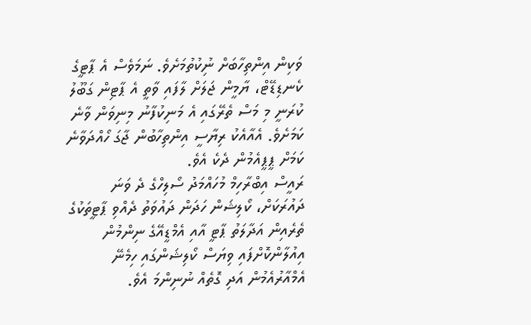ވަކިން އިންތިހާބަށް ނިުކުތުމަށެވެ. ނަމަވެސް އެ ޕާޓީގެ ކެނޑިޑޭޓް، ޔާމީން ޖަލަށް ލާފައި ވާތީ އެ ޕާޓިން ގަބޫލު ކުރަނީ މި މަސް ތެރޭގައި އެ މަނިކުފާނު މިނިވަން ވާނެ ކަމަށެވެ. އެއާއެކު ރިޔާސީ އިންތިހާބުން ޖާގަ ހޯއްދަވާނެ ކަމަށް ޕީޕީއެމުން ދެކެ އެވެ.
ރައީސް އިބްރާހިމް މުހައްމަދު ސޯލިހްގެ ދެ ވަނަ ދައުރަކަށް، ކޯލިޝަން ހަދަން ދައުވަތު ދެއްވި ޕާޓީތަކުގެ ތެރެއިން އަދާލަތު ޕާޓީ އާއި އެމްޑީއޭގެ ނިންމުން އިއުލާންކޮށްފައި ވިޔަސް ކޯލިޝަންގައި ހިމެނޭ އެމްއާރުއެމުން އަދި ގޮތެއް ނުނިންމަ އެވެ.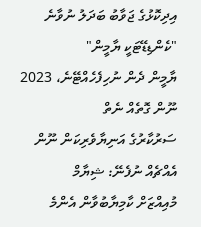އިދިކޮޅުގެ ޖަވާބު ބަދަލު ނުވާނެ "ކެންޑިޑޭޓަކީ ޔާމީން"
ޔާމީން ދެން ނުހިފެހެއްޓޭނެ، 2023 ނޫން ގޮތެއް ނެތް
ސަރުކާރުގެ އަނިޔާވެރިކަން ނޫން އެއްޗެއް ނުފެނޭ: ޝިޔާމް
މުއިއްޒަށް ކާމިޔާބުވާން އެންމެ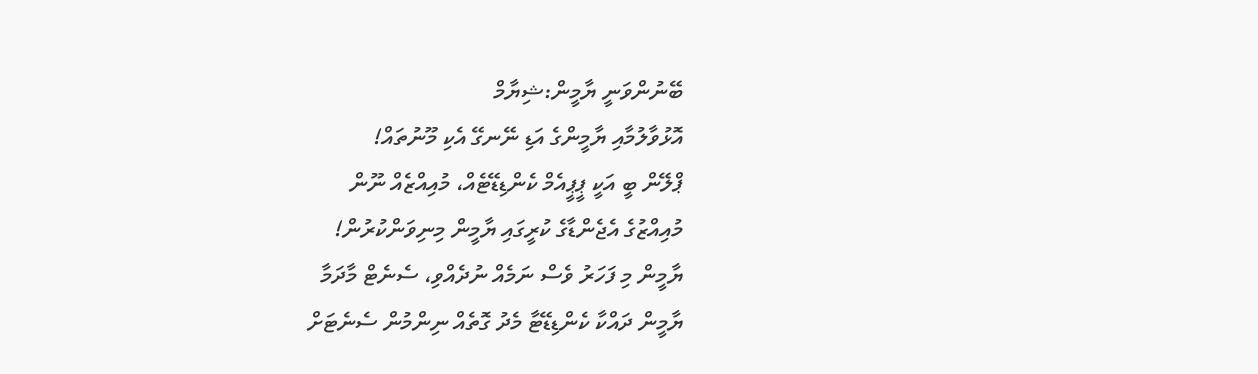ބޭނުންވަނީ ޔާމީން:ޝިޔާމް
އޮޅުވާލުމާއި ޔާމީންގެ އަޑި ނޭނގޭ އެކި މޫނުތައް!
ޕްލޭން ބީ އަކީ ޕީޕީއެމް ކެންޑިޑޭޓެއް، މުއިއްޒެއް ނޫން
މުއިއްޒުގެ އެޖެންޑާގެ ކުރީގައި ޔާމީން މިނިވަންކުރުން!
ޔާމީން މި ފަހަރު ވެސް ނަމެއް ނުދެއްވި، ސެނެޓް މާދަމާ
ޔާމީން ދައްކާ ކެންޑިޑޭޓާ މެދު ގޮތެއް ނިންމުން ސެނެޓަށް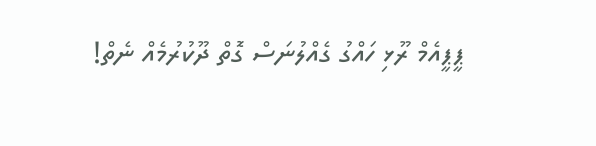ޕީޕީއެމް ރޫޅި ހައްގު ގެއްލުނަސް ގޮތް ދޫކުރުމެއް ނެތް!